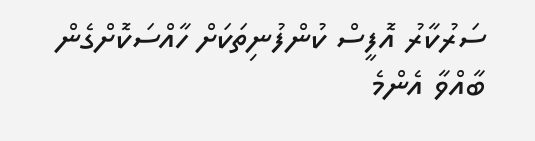ސަރުކާރު އޮފީސް ކުންފުނިތަކަށް ހާއްސަކޮށްގެން ބާއްވާ އެންމެ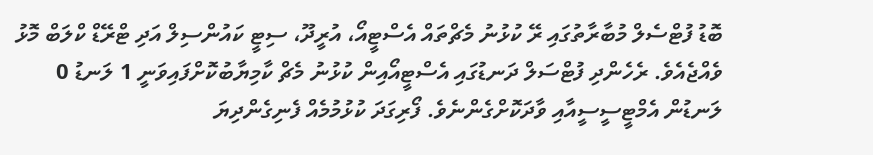ބޮޑު ފުޓްސެލް މުބާރާތުގައި ރޭ ކުޅުނު މެޗްތައް އެސްޓީއޯ، އުރީދޫ، ސިޓީ ކައުންސިލް އަދި ޓްރޭޑް ކްލަބް މޮޅު ވެއްޖެއެވެ. ރެހެންދި ފުޓްސަލް ދަނޑުގައި އެސްޓީއޯއިން ކުޅުނު މެޗް ކާމިޔާބުކޮށްފައިވަނީ 1 ލަނޑު 0 ލަނޑުން އެމްޓީސީސީއާއި ވާދަކޮށްގެންނެވެ. ފޯރިގަދަ ކުޅުމުމެއް ފެނިގެންދިޔަ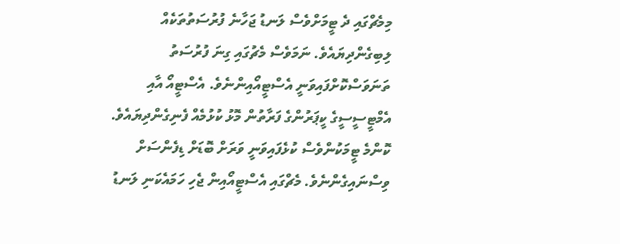މިމެޗްގައި ދެ ޓީމަށްވެސް ލަނޑު ޖަހާނެ ފުރުސަތުތަކެއް ލިބިގެންދިޔައެވެ. ނަމަވެސް މެޗުގައި ގިނަ ފުރުސަތު ތަނަވަސްކޮށްފައިވަނީ އެސްޓީއޯއިންނެވެ. އެސްޓީއޯ އާއި އެމްޓީސީސީގެ ކީޕަރުންގެ ފަރާތުން މޮޅު ކުޅުމެއް ފެނިގެންދިޔައެވެ. ކޮންމެ ޓީމަކުންވެސް ކުޅެފައިވަނީ ވަރަށް ބޮޑަށް ޑިފެންސަށް ވިސްނައިގެންނެވެ. މެޗްގައި އެސްޓީއޯއިން ޖެހި ހަމައެކަނި ލަނޑު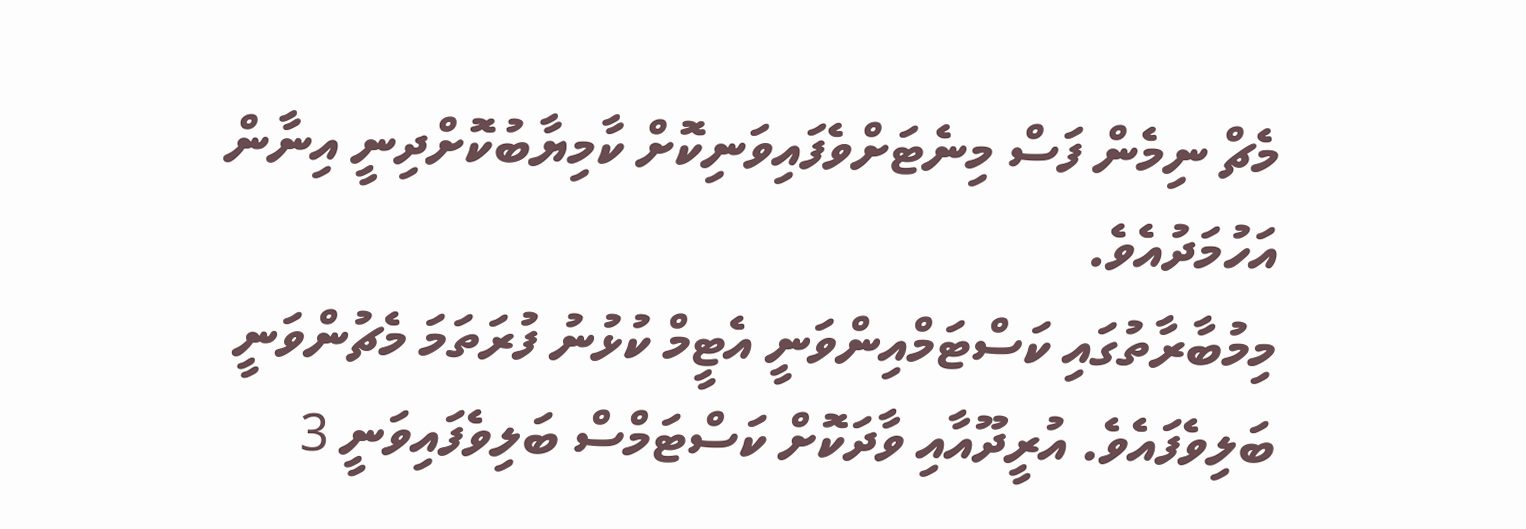މެޗް ނިމެން ފަސް މިނެޓަށްވެފައިވަނިކޮށް ކާމިޔާބުކޮށްދިނީ އިނާން އަހުމަދުއެވެ.
މިމުބާރާތުގައި ކަސްޓަމްއިންވަނީ އެޓީމް ކުޅުނު ފުރަތަމަ މެޗުންވަނީ ބަލިވެފައެވެ. އުރީދޫއާއި ވާދަކޮށް ކަސްޓަމްސް ބަލިވެފައިވަނީ 3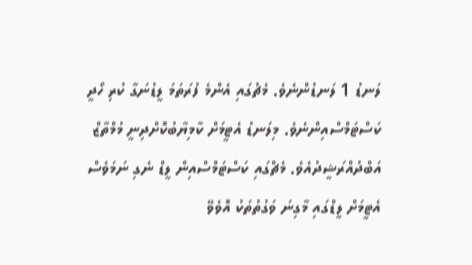ލަނޑު 1 ލަނޑުންނެވެ. މެޗުގައި އެންމެ ފުރަތަމަ ލީޑުނަގާ ކުރި ހޯދީ ކަސްޓަމްސްއިންނެވެ. މިލަނޑު އެޓީމަށް ކާމިޔާބުކޮށްދިނީ މުމްތާޒް އަބްދުއްރަޝީދުއެވެ. މެޗްގައި ކަސްޓަމްސްއިން ލީޑް ނެގި ނަމަވެސް އެޓީމަށް ލީޑްގައި މާގިނަ ވަގުތުތަކު އޮވެވޭ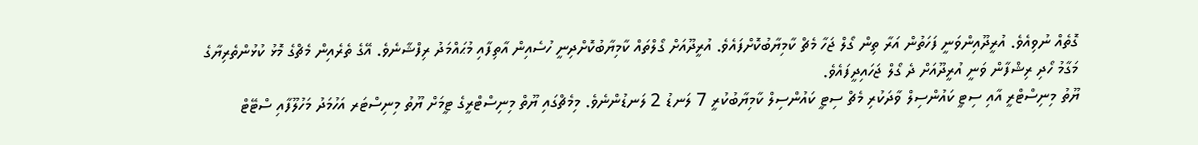ގޮތެއް ނުވިއެވެ. އުރީދޫއިންވަނީ ފަހަތުން އަރާ ތިން ގޯލް ޖަހާ މެޗް ކާމިޔާބުކޮށްފައެވެ. އުރީދޫއަށް ގޯލްތައް ކާމިޔާބުކޮށްދިނީ ހުސެއިން އާތިފާއި މުޙައްމަދު ރިފްޝާނެވެ. އޭގެ ތެރެއިން މެޗްގެ މޮޅު ކުޅުންތެރިޔާގެ މަގާމު ހޯދި ރިޝްފާން ވަނީ އުރީދޫއަށް ދެ ގޯލް ޖަހައިދީފައެވެ.
ޔޫތު މިނިސްޓްރީ އާއި ސިޓީ ކައުންސިލް ވާދަކުރި މެޗް ސިޓީ ކައުންސިލް ކާމިޔާބުކުރީ 7 ލަނޑު 2 ލަނޑުންނެވެ. މިމެޗްގައި ޔޫތް މިނިސްޓްރީގެ ޓީމަށް ޔޫތު މިނިސްޓަރ އަހުމަދު މަހުލޫފާއި ސްޓޭޓް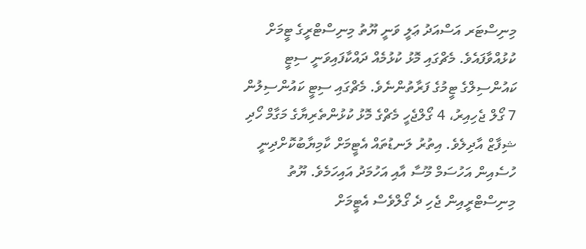މިނިސްޓަރ އަސްއަދު ޢަލީ ވަނީ ޔޫތު މިނިސްޓްރީގެ ޓީމަށް ކުޅުއްވާފައެވެ. މެޗްގައި މޮޅު ކުޅުމެއް ދައްކާފައިވަނީ ސިޓީ ކައުންސިލްގެ ޓީމުގެ ފަރާތުންނެވެ. މެޗްގައި ސިޓީ ކައުންސިލުން 7 ގޯލް ޖެހިއިރު، 4 ގޯލްޖެހީ މެޗްގެ މޮޅު ކުޅުންތެރިޔާގެ މަގާމް ހޯދި ޝިފާޒް އާދިލެވެ. އިތުރު ލަނޑުތައް އެޓީމަށް ކާމިޔާބުކޮށްދިނީ ހުސެއިން އަހުސަމް މޫސާ އާއި އަހުމަދު އައިހަމެވެ. ޔޫތު މިނިސްޓްރީއިން ޖެހި ދެ ގޯލްވެސް އެޓީމަށް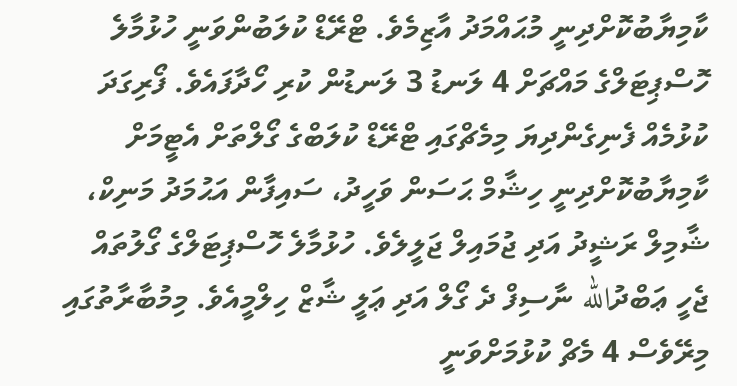ކާމިޔާބުކޮށްދިނީ މުޙައްމަދު އާޒިމެވެ. ޓްރޭޑް ކުލަބުންވަނީ ހުޅުމާލެ ހޮސްޕިޓަލްގެ މައްޗަށް 4 ލަނޑު 3 ލަނޑުން ކުރި ހޯދާފައެވެ. ފޯރިގަދަ ކުޅުމެއް ފެނިގެންދިޔަ މިމެޗްގައި ޓްރޭޑް ކުލަބްގެ ގޯލްތަށް އެޓީމަށް ކާމިޔާބުކޮށްދިނީ ހިޝާމް ޙަސަން ވަހީދު، ސައިފާން އަޙުމަދު މަނިކް، ޝާމިލް ރަޝީދު އަދި ޖުމައިލް ޖަލީލެވެ. ހުޅުމާލެ ހޮސްޕިޓަލްގެ ގޯލުތައް ޖެހީ ޢަބްދުالله ނާސިފް ދެ ގޯލް އަދި ޢަލީ ޝާޒް ހިލްމީއެވެ. މިމުބާރާތުގައި މިރޭވެސް 4 މެޗް ކުޅުމަށްވަނީ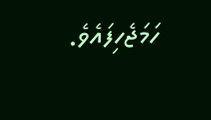ހަމަޖެހިފައެވެ.